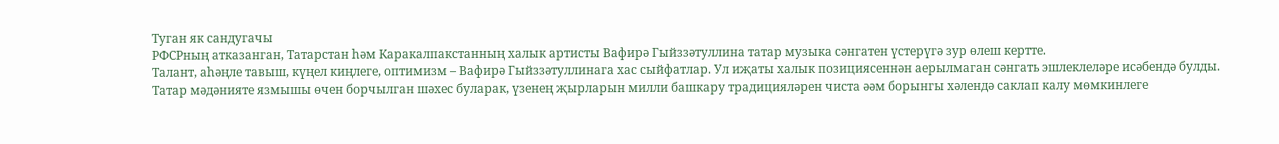Туган як сандугачы
РФСРның атказанган, Татарстан һәм Каракалпакстанның халык артисты Вафирә Гыйззәтуллина татар музыка сәнгатен үстерүгә зур өлеш кертте.
Талант, аһәңле тавыш, күңел киңлеге, оптимизм – Вафирә Гыйззәтуллинага хас сыйфатлар. Ул иҗаты халык позициясеннән аерылмаган сәнгать эшлеклеләре исәбендә булды. Татар мәдәнияте язмышы өчен борчылган шәхес буларак, үзенең җырларын милли башкару традицияләрен чиста әәм борынгы хәлендә саклап калу мөмкинлеге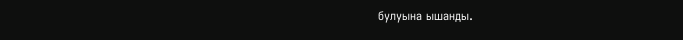булуына ышанды.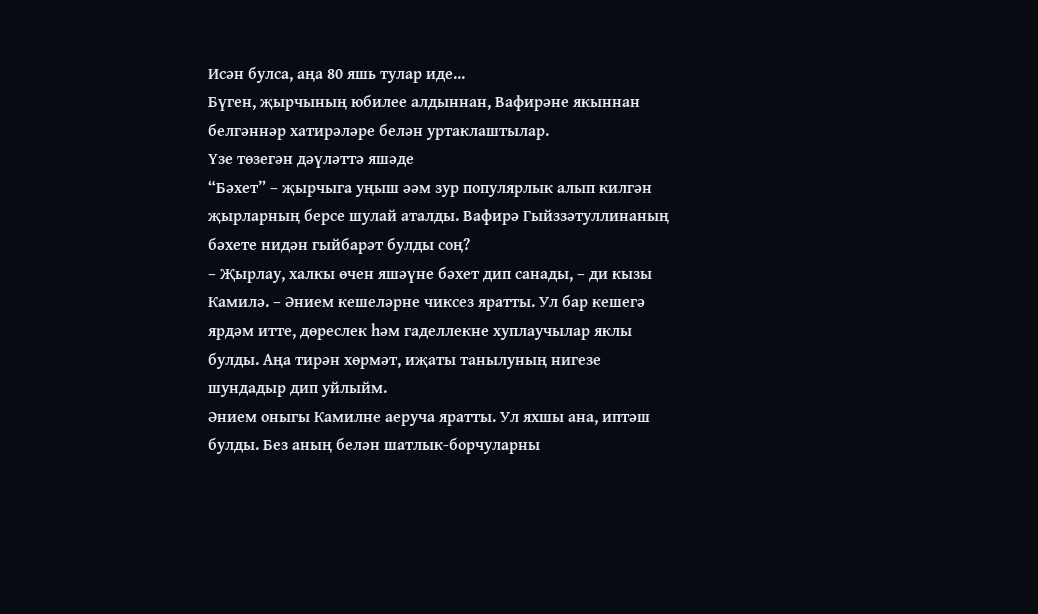Исән булса, аңа 80 яшь тулар иде...
Бүген, җырчының юбилее алдыннан, Вафирәне якыннан белгәннәр хатирәләре белән уртаклаштылар.
Үзе төзегән дәүләттә яшәде
“Бәхет” – җырчыга уңыш әәм зур популярлык алып килгән җырларның берсе шулай аталды. Вафирә Гыйззәтуллинаның бәхете нидән гыйбарәт булды соң?
– Җырлау, халкы өчен яшәүне бәхет дип санады, – ди кызы Камилә. – Әнием кешеләрне чиксез яратты. Ул бар кешегә ярдәм итте, дөреслек һәм гаделлекне хуплаучылар яклы булды. Аңа тирән хөрмәт, иҗаты танылуның нигезе шундадыр дип уйлыйм.
Әнием оныгы Камилне аеруча яратты. Ул яхшы ана, иптәш булды. Без аның белән шатлык-борчуларны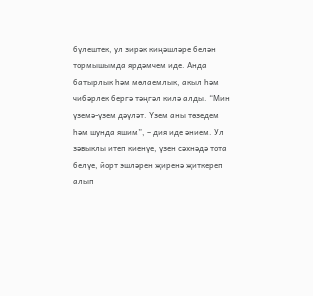бүлештек, ул зирәк киңәшләре белән тормышымда ярдәмчем иде. Анда батырлык һәм мөлаемлык, акыл һәм чибәрлек бергә тәңгәл килә алды. “Мин үземә-үзем дәүләт. Үзем аны төзедем һәм шунда яшим”, – дия иде әнием. Ул зәвыклы итеп киенүе, үзен сәхнәдә тота белүе, йорт эшләрен җиренә җиткереп алып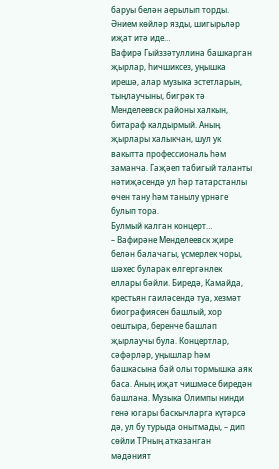баруы белән аерылып торды. Әнием көйләр язды, шигырьләр иҗат итә иде…
Вафирә Гыйззәтуллина башкарган җырлар, һичшиксез, уңышка ирешә, алар музыка эстетларын, тыңлаучыны, бигрәк тә Менделеевск районы халкын, битараф калдырмый. Аның җырлары халыкчан, шул ук вакытта профессиональ һәм заманча. Гаҗәеп табигый таланты нәтиҗәсендә ул һәр татарстанлы өчен тану һәм танылу үрнәге булып тора.
Булмый калган концерт…
– Вафирәне Менделеевск җире белән балачагы, үсмерлек чоры, шәхес буларак өлгергәнлек еллары бәйли. Биредә, Камайда, крестьян гаиләсендә туа, хезмәт биографиясен башлый, хор оештыра, беренче башлап җырлаучы була. Концертлар, сәфәрләр, уңышлар һәм башкасына бай олы тормышка аяк баса. Аның иҗат чишмәсе биредән башлана. Музыка Олимпы нинди генә югары баскычларга күтәрсә дә, ул бу турыда онытмады, – дип сөйли ТРның атказанган мәдәният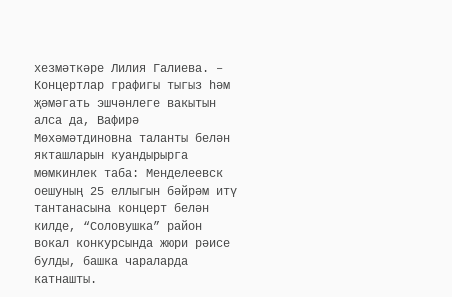хезмәткәре Лилия Галиева. – Концертлар графигы тыгыз һәм җәмәгать эшчәнлеге вакытын алса да, Вафирә Мөхәмәтдиновна таланты белән якташларын куандырырга мөмкинлек таба: Менделеевск оешуның 25 еллыгын бәйрәм итү тантанасына концерт белән килде, “Соловушка” район вокал конкурсында жюри рәисе булды, башка чараларда катнашты.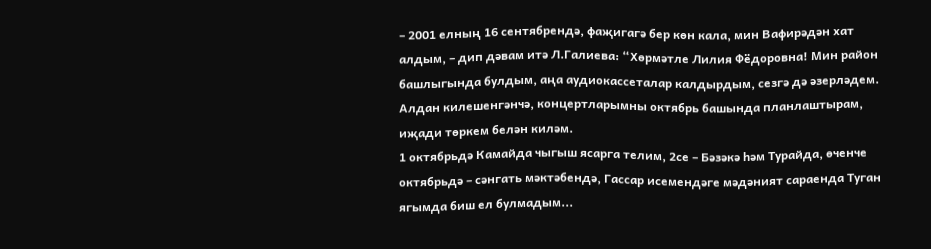– 2001 елның 16 сентябрендә, фаҗигагә бер көн кала, мин Вафирәдән хат алдым, – дип дәвам итә Л.Галиева: “Хөрмәтле Лилия Фёдоровна! Мин район башлыгында булдым, аңа аудиокассеталар калдырдым, сезгә дә әзерләдем. Алдан килешенгәнчә, концертларымны октябрь башында планлаштырам, иҗади төркем белән киләм.
1 октябрьдә Камайда чыгыш ясарга телим, 2се – Бәзәкә һәм Турайда, өченче октябрьдә – сәнгать мәктәбендә, Гассар исемендәге мәдәният сараенда Туган ягымда биш ел булмадым...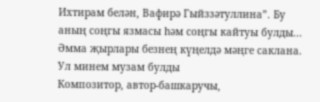Ихтирам белән, Вафирә Гыйззәтуллина”. Бу аның соңгы язмасы һәм соңгы кайтуы булды... Әмма җырлары безнең күңелдә мәңге саклана.
Ул минем музам булды
Композитор, автор-башкаручы,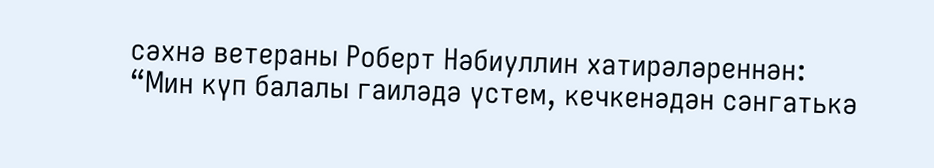сәхнә ветераны Роберт Нәбиуллин хатирәләреннән:
“Мин күп балалы гаиләдә үстем, кечкенәдән сәнгатькә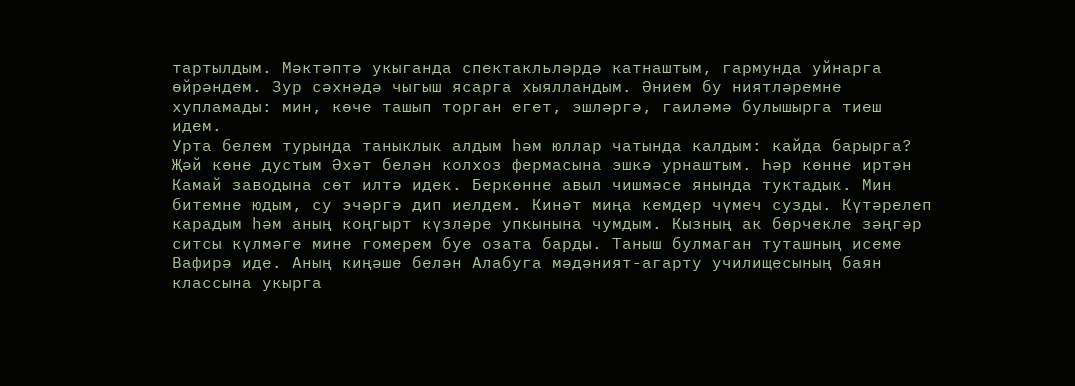тартылдым. Мәктәптә укыганда спектакльләрдә катнаштым, гармунда уйнарга өйрәндем. Зур сәхнәдә чыгыш ясарга хыялландым. Әнием бу ниятләремне хупламады: мин, көче ташып торган егет, эшләргә, гаиләмә булышырга тиеш идем.
Урта белем турында таныклык алдым һәм юллар чатында калдым: кайда барырга? Җәй көне дустым Әхәт белән колхоз фермасына эшкә урнаштым. Һәр көнне иртән Камай заводына сөт илтә идек. Беркөнне авыл чишмәсе янында туктадык. Мин битемне юдым, су эчәргә дип иелдем. Кинәт миңа кемдер чүмеч сузды. Күтәрелеп карадым һәм аның коңгырт күзләре упкынына чумдым. Кызның ак бөрчекле зәңгәр ситсы күлмәге мине гомерем буе озата барды. Таныш булмаган туташның исеме Вафирә иде. Аның киңәше белән Алабуга мәдәният-агарту училищесының баян классына укырга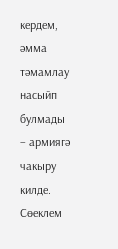кердем, әмма тәмамлау насыйп булмады – армиягә чакыру килде. Сөеклем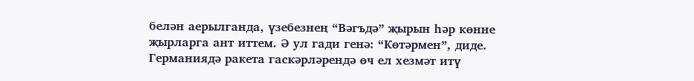белән аерылганда, үзебезнең “Вәгъдә” җырын һәр көнне җырларга ант иттем. Ә ул гади генә: “Көтәрмен”, диде. Германиядә ракета гаскәрләрендә өч ел хезмәт итү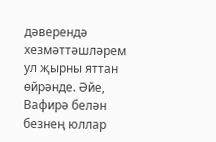дәверендә хезмәттәшләрем ул җырны яттан өйрәнде. Әйе, Вафирә белән безнең юллар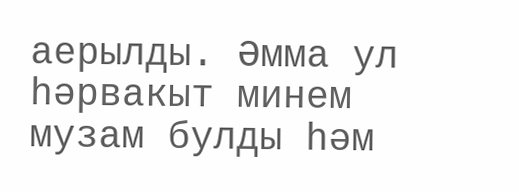аерылды. Әмма ул һәрвакыт минем музам булды һәм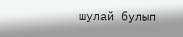шулай булып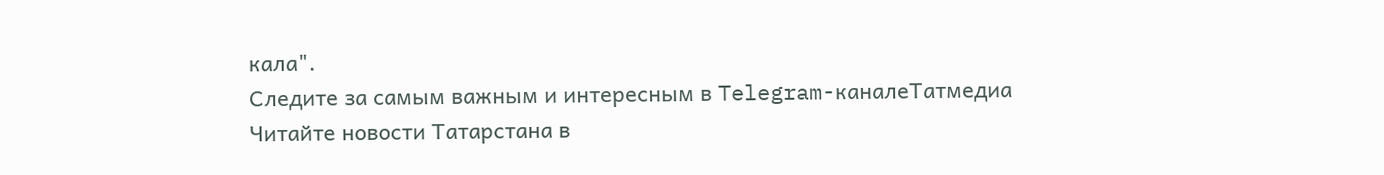кала".
Следите за самым важным и интересным в Telegram-каналеТатмедиа
Читайте новости Татарстана в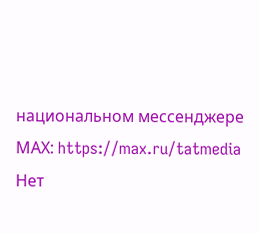национальном мессенджере MАХ: https://max.ru/tatmedia
Нет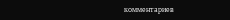комментариев